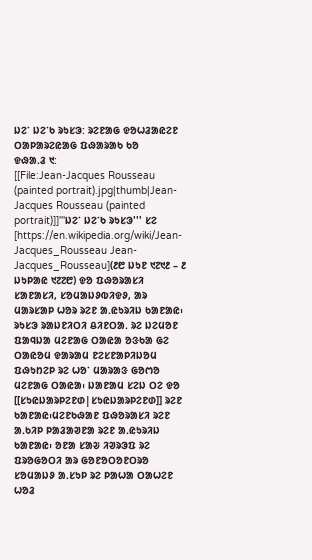ᱡᱮᱸ ᱡᱮᱸᱠ ᱨᱩᱥᱳ: ᱨᱮᱱᱟᱜ ᱫᱚᱦᱲᱟᱭᱮᱱ ᱛᱟᱞᱟᱨᱮᱭᱟᱜ ᱯᱷᱟᱨᱟᱠ ᱠᱚ
ᱫᱷᱟᱹᱲ ᱑:
[[File:Jean-Jacques Rousseau (painted portrait).jpg|thumb|Jean-Jacques Rousseau (painted portrait)]]'''ᱡᱮᱸ ᱡᱮᱸᱠ ᱨᱩᱥᱳ''' ᱥᱮ [https://en.wikipedia.org/wiki/Jean-Jacques_Rousseau Jean-Jacques_Rousseau](᱒᱘ ᱡᱩᱱ ᱑᱗᱑᱒ – ᱒ ᱡᱩᱞᱟᱭ ᱑᱗᱗᱘) ᱫᱚ ᱯᱷᱚᱨᱟᱥᱤ ᱥᱟᱱᱟᱥᱤ, ᱥᱚᱢᱟᱡᱽᱵᱤᱫᱽ, ᱟᱨ ᱢᱟᱨᱥᱟᱞ ᱦᱚᱨ ᱨᱮᱱ ᱟᱹᱭᱩᱨᱤᱡ ᱠᱟᱱᱟᱭ᱾ ᱨᱩᱥᱳ ᱨᱟᱡᱱᱤᱛᱤ ᱪᱤᱱᱛᱟᱹ ᱨᱮ ᱡᱮᱢᱚᱱ ᱯᱟᱧᱡᱟ ᱢᱮᱱᱟᱜ ᱛᱟᱭᱟ ᱚᱝᱠᱟ ᱜᱮ ᱛᱟᱭᱚᱢ ᱫᱟᱨᱟᱢ ᱱᱮᱥᱱᱟᱞᱤᱡᱚᱢ ᱯᱷᱩᱴᱮᱞ ᱨᱮ ᱦᱚᱸ ᱢᱟᱨᱟᱝ ᱜᱚᱬᱚ ᱢᱮᱱᱟᱜ ᱛᱟᱭᱟ᱾ ᱡᱟᱱᱟᱢ ᱥᱮᱡ ᱛᱮ ᱫᱚ [[ᱥᱩᱭᱡᱟᱨᱞᱮᱱᱰ|ᱥᱩᱭᱡᱟᱨᱞᱮᱱᱰ]] ᱨᱮᱱ ᱠᱟᱱᱟᱭ᱾ᱢᱮᱱᱠᱷᱟᱱ ᱯᱷᱚᱨᱟᱥᱤ ᱨᱮᱱ ᱟᱹᱠᱤᱞ ᱞᱟᱲᱟᱣᱱᱟ ᱨᱮᱱ ᱟᱹᱭᱩᱨᱤᱡ ᱠᱟᱱᱟᱭ᱾ ᱚᱱᱟ ᱥᱟᱶ ᱤᱣᱨᱳᱯ ᱨᱮ ᱯᱨᱚᱜᱚᱛᱤ ᱟᱨ ᱜᱚᱱᱚᱛᱚᱱᱛᱨᱚ ᱥᱚᱢᱟᱡᱽ ᱟᱹᱥᱩᱞ ᱨᱮ ᱞᱟᱦᱟ ᱛᱟᱦᱮᱱ ᱦᱚᱲ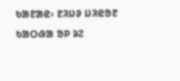ᱠᱟᱱᱟᱭ᱾ ᱱᱤᱡᱽ ᱡᱤᱭᱚᱱ ᱠᱟᱛᱷᱟ ᱚᱞ ᱨᱮ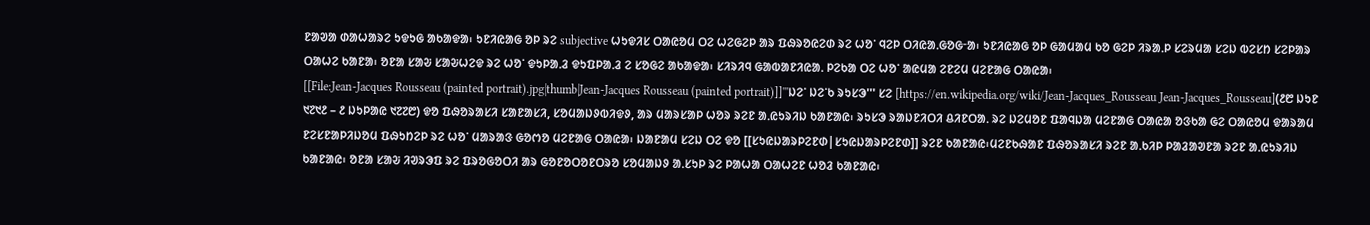ᱱᱟᱣᱟ ᱰᱟᱦᱟᱨᱮ ᱩᱫᱩᱜ ᱟᱠᱟᱫᱟ᱾ ᱩᱱᱤᱭᱟᱜ ᱚᱞ ᱨᱮ subjective ᱦᱩᱫᱤᱥ ᱛᱟᱭᱚᱢ ᱛᱮ ᱦᱮᱜᱮᱞ ᱟᱨ ᱯᱷᱨᱚᱭᱮᱰ ᱨᱮ ᱦᱚᱸ ᱧᱮᱞ ᱛᱤᱭᱟᱹᱜᱚᱜᱼᱟ᱾ ᱩᱱᱤᱭᱟᱜ ᱚᱞ ᱜᱟᱢᱟᱢ ᱠᱚ ᱜᱮᱞ ᱤᱨᱟᱹᱞ ᱥᱮᱨᱢᱟ ᱥᱮᱡ ᱵᱮᱥᱴ ᱥᱮᱞᱟᱨ ᱛᱟᱦᱮ ᱠᱟᱱᱟ᱾ ᱚᱱᱟ ᱥᱟᱶ ᱥᱟᱶᱦᱮᱫ ᱨᱮ ᱦᱚᱸ ᱫᱩᱞᱟᱹᱲ ᱫᱩᱯᱞᱟᱹᱲ ᱮ ᱥᱚᱜᱮ ᱟᱠᱟᱫᱟ᱾ ᱥᱤᱨᱤᱧ ᱜᱟᱵᱟᱱᱤᱭᱟᱹ ᱞᱮᱠᱟ ᱛᱮ ᱦᱚᱸ ᱟᱭᱢᱟ ᱮᱱᱮᱢ ᱢᱮᱱᱟᱜ ᱛᱟᱭᱟ᱾
[[File:Jean-Jacques Rousseau (painted portrait).jpg|thumb|Jean-Jacques Rousseau (painted portrait)]]'''ᱡᱮᱸ ᱡᱮᱸᱠ ᱨᱩᱥᱳ''' ᱥᱮ [https://en.wikipedia.org/wiki/Jean-Jacques_Rousseau Jean-Jacques_Rousseau](᱒᱘ ᱡᱩᱱ ᱑᱗᱑᱒ – ᱒ ᱡᱩᱞᱟᱭ ᱑᱗᱗᱘) ᱫᱚ ᱯᱷᱚᱨᱟᱥᱤ ᱥᱟᱱᱟᱥᱤ, ᱥᱚᱢᱟᱡᱽᱵᱤᱫᱽ, ᱟᱨ ᱢᱟᱨᱥᱟᱞ ᱦᱚᱨ ᱨᱮᱱ ᱟᱹᱭᱩᱨᱤᱡ ᱠᱟᱱᱟᱭ᱾ ᱨᱩᱥᱳ ᱨᱟᱡᱱᱤᱛᱤ ᱪᱤᱱᱛᱟᱹ ᱨᱮ ᱡᱮᱢᱚᱱ ᱯᱟᱧᱡᱟ ᱢᱮᱱᱟᱜ ᱛᱟᱭᱟ ᱚᱝᱠᱟ ᱜᱮ ᱛᱟᱭᱚᱢ ᱫᱟᱨᱟᱢ ᱱᱮᱥᱱᱟᱞᱤᱡᱚᱢ ᱯᱷᱩᱴᱮᱞ ᱨᱮ ᱦᱚᱸ ᱢᱟᱨᱟᱝ ᱜᱚᱬᱚ ᱢᱮᱱᱟᱜ ᱛᱟᱭᱟ᱾ ᱡᱟᱱᱟᱢ ᱥᱮᱡ ᱛᱮ ᱫᱚ [[ᱥᱩᱭᱡᱟᱨᱞᱮᱱᱰ|ᱥᱩᱭᱡᱟᱨᱞᱮᱱᱰ]] ᱨᱮᱱ ᱠᱟᱱᱟᱭ᱾ᱢᱮᱱᱠᱷᱟᱱ ᱯᱷᱚᱨᱟᱥᱤ ᱨᱮᱱ ᱟᱹᱠᱤᱞ ᱞᱟᱲᱟᱣᱱᱟ ᱨᱮᱱ ᱟᱹᱭᱩᱨᱤᱡ ᱠᱟᱱᱟᱭ᱾ ᱚᱱᱟ ᱥᱟᱶ ᱤᱣᱨᱳᱯ ᱨᱮ ᱯᱨᱚᱜᱚᱛᱤ ᱟᱨ ᱜᱚᱱᱚᱛᱚᱱᱛᱨᱚ ᱥᱚᱢᱟᱡᱽ ᱟᱹᱥᱩᱞ ᱨᱮ ᱞᱟᱦᱟ ᱛᱟᱦᱮᱱ ᱦᱚᱲ ᱠᱟᱱᱟᱭ᱾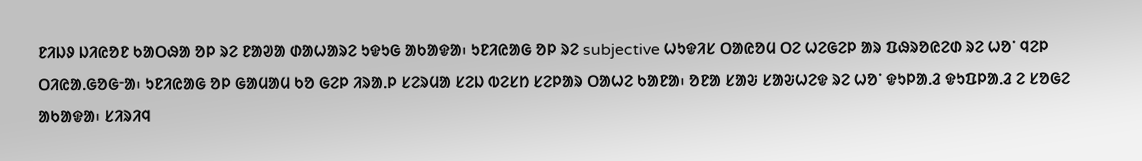ᱱᱤᱡᱽ ᱡᱤᱭᱚᱱ ᱠᱟᱛᱷᱟ ᱚᱞ ᱨᱮ ᱱᱟᱣᱟ ᱰᱟᱦᱟᱨᱮ ᱩᱫᱩᱜ ᱟᱠᱟᱫᱟ᱾ ᱩᱱᱤᱭᱟᱜ ᱚᱞ ᱨᱮ subjective ᱦᱩᱫᱤᱥ ᱛᱟᱭᱚᱢ ᱛᱮ ᱦᱮᱜᱮᱞ ᱟᱨ ᱯᱷᱨᱚᱭᱮᱰ ᱨᱮ ᱦᱚᱸ ᱧᱮᱞ ᱛᱤᱭᱟᱹᱜᱚᱜᱼᱟ᱾ ᱩᱱᱤᱭᱟᱜ ᱚᱞ ᱜᱟᱢᱟᱢ ᱠᱚ ᱜᱮᱞ ᱤᱨᱟᱹᱞ ᱥᱮᱨᱢᱟ ᱥᱮᱡ ᱵᱮᱥᱴ ᱥᱮᱞᱟᱨ ᱛᱟᱦᱮ ᱠᱟᱱᱟ᱾ ᱚᱱᱟ ᱥᱟᱶ ᱥᱟᱶᱦᱮᱫ ᱨᱮ ᱦᱚᱸ ᱫᱩᱞᱟᱹᱲ ᱫᱩᱯᱞᱟᱹᱲ ᱮ ᱥᱚᱜᱮ ᱟᱠᱟᱫᱟ᱾ ᱥᱤᱨᱤᱧ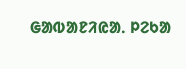ᱜᱟᱵᱟᱱᱤᱭᱟᱹ ᱞᱮᱠᱟ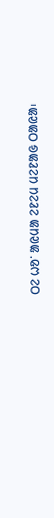ᱛᱮ ᱦᱚᱸ ᱟᱭᱢᱟ ᱮᱱᱮᱢ ᱢᱮᱱᱟᱜ ᱛᱟᱭᱟ᱾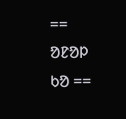== ᱚᱱᱚᱞ ᱠᱚ ==